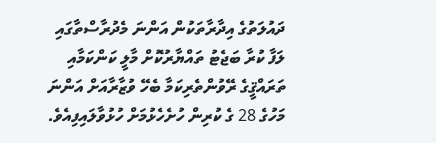ދައުލަތުގެ އިދާރާތަކުން އަންނަ މެދުރާސްތާގައި ލަފާ ކުރާ ބަޖެޓު ތައްޔާރުކޮށް މާލީ ކަންކަމާއި ތަރައްޤީގެ ރޭވުންތެރިކަމާ ބެހޭ ވުޒާރާއަށް އަންނަ މަހުގެ 28 ގެ ކުރިން ހުށެހެޅުމަށް ހުޅުވާލައިފިއެވެ.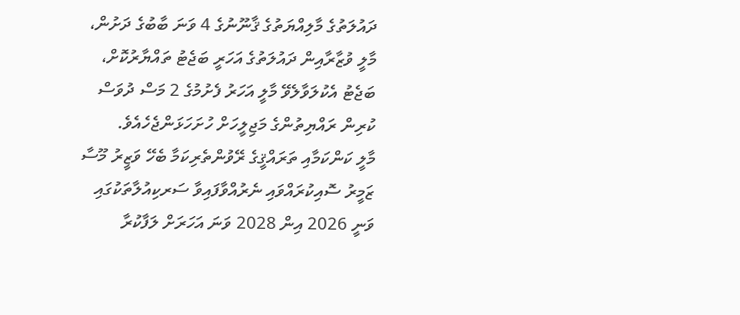ދައުލަތުގެ މާލިއްޔަތުގެ ޤާނޫނުގެ 4 ވަނަ ބާބުގެ ދަށުން، މާލީ ވުޒާރާއިން ދައުލަތުގެ އަހަރީ ބަޖެޓު ތައްޔާރުކޮށް، ބަޖެޓު އެކުލަވާލެވޭ މާލީ އަހަރު ފެށުމުގެ 2 މަސް ދުވަސް ކުރިން ރައްޔިތުންގެ މަޖިލީހަށް ހުށަހަޅަންޖެހެއެވެ.
މާލީ ކަންކަމާއި ތަރައްޤީގެ ރޭވުންތެރިކަމާ ބެހޭ ވަޒީރު މޫސާ ޒަމީރު ސޮއިކުރައްވައި ނެރުއްވާފައިވާ ސަރކިއުލާތަކުގައި ވަނީ 2026 އިން 2028 ވަނަ އަހަރަށް ލަފާކުރާ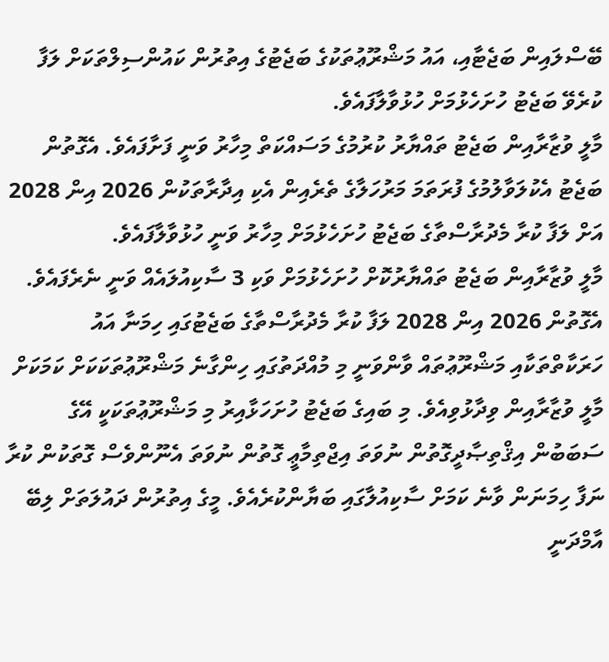ބޭސްލައިން ބަޖެޓާއި، އައު މަޝްރޫޢުތަކުގެ ބަޖެޓުގެ އިތުރުން ކައުންސިލްތަކަށް ލަފާ ކުރެވޭ ބަޖެޓު ހުށަހެޅުމަށް ހުޅުވާލާފައެވެ.
މާލީ ވުޒާރާއިން ބަޖެޓު ތައްޔާރު ކުރުމުގެ މަސައްކަތް މިހާރު ވަނީ ފަށާފައެވެ. އެގޮތުން ބަޖެޓު އެކުލަވާލުމުގެ ފުރަތަމަ މަރުހަލާގެ ތެރެއިން އެކި އިދާރާތަކުން 2026 އިން 2028 އަށް ލަފާ ކުރާ މެދުރާސްތާގެ ބަޖެޓު ހުށަހެޅުމަށް މިހާރު ވަނީ ހުޅުވާލާފައެވެ.
މާލީ ވުޒާރާއިން ބަޖެޓު ތައްޔާރުކޮށް ހުށަހެޅުމަށް ވަކި 3 ސާކިއުލައެއް ވަނީ ނެރެފައެވެ. އެގޮތުން 2026 އިން 2028 ލަފާ ކުރާ މެދުރާސްތާގެ ބަޖެޓުގައި ހިމަނާ އައު ހަރަކާތްތަކާއި މަޝްރޫޢުތައް ވާންވަނީ މި މުއްދަތުގައި ހިންގާނެ މަޝްރޫޢުތަކަކަށް ކަމަކަށް މާލީ ވުޒާރާއިން ވިދާޅުވިއެވެ. މި ބައިގެ ބަޖެޓު ހުށަހަޅާއިރު މި މަޝްރޫޢުތަކަކީ އޭގެ ސަބަބުން އިޤްތިޞާދީގޮތުން ނުވަތަ އިޖްތިމާޢީ ގޮތުން ނުވަތަ އެނޫންވެސް ގޮތަކުން ކުރާ ނަފާ ހިމަނަން ވާނެ ކަމަށް ސާކިއުލާގައި ބަޔާންކުރެއެވެ. މީގެ އިތުރުން ދައުލަތަށް ލިބޭ އާމްދަނީ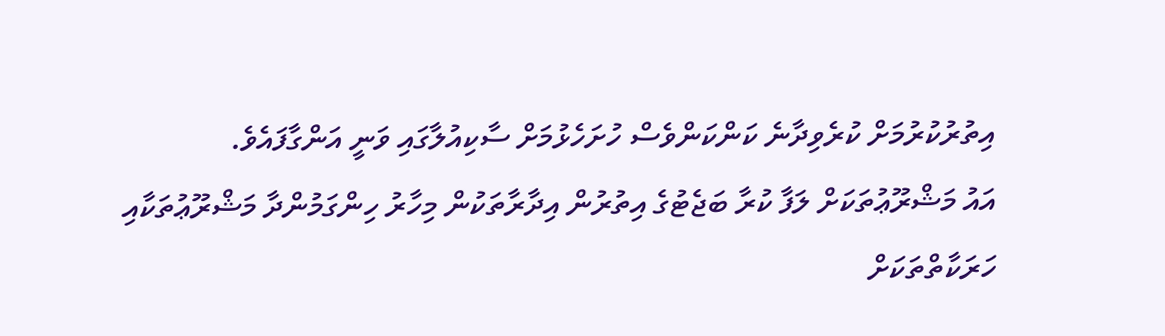އިތުރުކުރުމަށް ކުރެވިދާނެ ކަންކަންވެސް ހުށަހެޅުމަށް ސާކިއުލާގައި ވަނީ އަންގާފައެވެ.
އައު މަޝްރޫޢުތަކަށް ލަފާ ކުރާ ބަޖެޓުގެ އިތުރުން އިދާރާތަކުން މިހާރު ހިންގަމުންދާ މަޝްރޫޢުތަކާއި ހަރަކާތްތަކަށް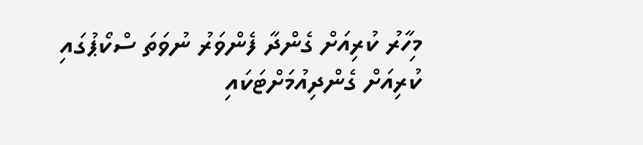މިހާރު ކުރިއަށް ގެންދާ ފެންވަރު ނުވަތަ ސްކޯޕުގައި ކުރިއަށް ގެންދިއުމަށްޓަކައި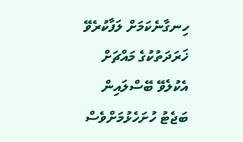ހިނގާނެކަމަށް ލަފާކުރެވޭ ޚަރަދަތުކުގެ މައްޗަށް އެކުލެވޭ ބޭސްލައިން ބަޖެޓު ހުށަހެޅުމަށްވެސް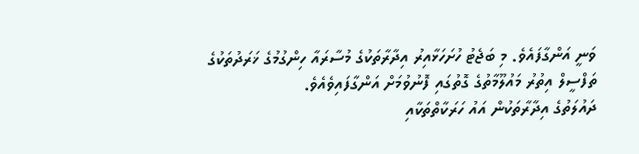ވަނީ އަންގާފައެވެ. މި ބަޖެޓު ހުށަހަޅާއިރު އިދާރާތަކުގެ މުސާރައާ ހިންގުމުގެ ޚަރަދުތަކުގެ ތަފްސީލް އިތުރު މައުލޫމާތުގެ ގޮތުގައި ފޮނުވުމަށް އަންގާފައިވެއެވެ.
ދައުލަތުގެ އިދާރާތަކުން އައު ހަރަކާތްތަކާއި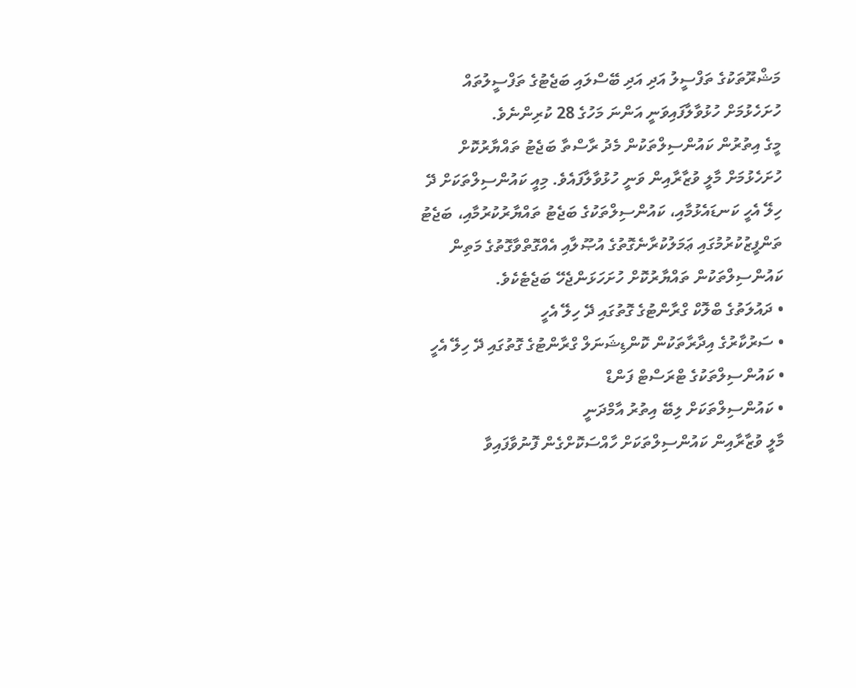މަޝްރޫތަކުގެ ތަފްސީލު އަދި އަދި ބޭސްލައި ބަޖެޓުގެ ތަފްސީލުތައް ހުށަހެޅުމަށް ހުޅުވާލާފައިވަނީ އަންނަ މަހުގެ 28 ކުރިންނެވެ.
މީގެ އިތުރުން ކައުންސިލްތަކުން މެދު ރާސްތާ ބަޖެޓު ތައްޔާރުކޮށް ހުށަހެޅުމަށް މާލީ ވުޒާރާއިން ވަނީ ހުޅުވާލާފައެވެ. މިއީ ކައުންސިލްތަކަށް ދޭ ހިލޭ އެހީ ކަނޑައެޅުމާއި، ކައުންސިލްތަކުގެ ބަޖެޓު ތައްޔާރުކުރުމާއި، ބަޖެޓު ތަންފީޒުކުރުމުގައި ޢަމަލުކުރާނެގޮތުގެ އުޞޫލާއި އެއްގޮތްވާގޮތުގެ މަތިން ކައުންސިލްތަކުން ތައްޔާރުކޮށް ހުށަހަޅަންޖެހޭ ބަޖެޓެކެވެ.
• ދައުލަތުގެ ބްލޮކް ގްރާންޓުގެ ގޮތުގައި ދޭ ހިލޭ އެހީ
• ސަރުކާރުގެ އިދާރާތަކުން ކޮންޑިޝަނަލް ގްރާންޓުގެ ގޮތުގައި ދޭ ހިލޭ އެހީ
• ކައުންސިލްތަކުގެ ޓްރަސްޓް ފަންޑް
• ކައުންސިލްތަކަށް ލިބޭ އިތުރު އާމްދަނީ
މާލީ ވުޒާރާއިން ކައުންސިލްތަކަށް ހާއްސަކޮށްގެން ފޮނުވާފައިވާ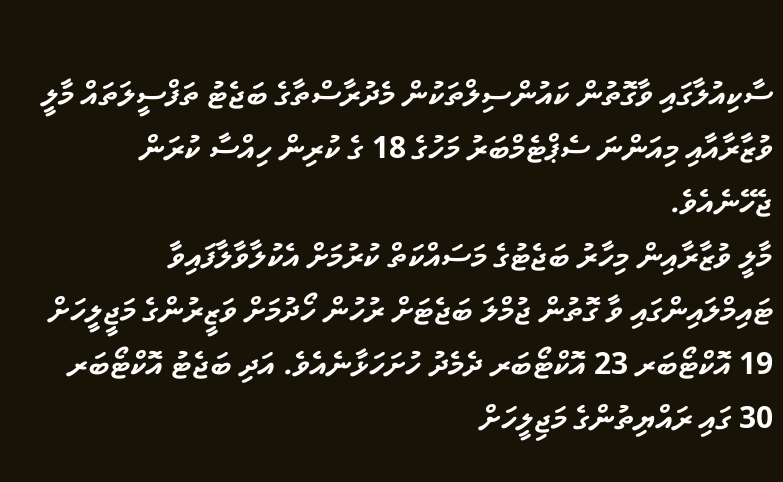ސާކިއުލާގައި ވާގޮތުން ކައުންސިލްތަކުން މެދުރާސްތާގެ ބަޖެޓު ތަފްސީލަތައް މާލީ ވުޒާރާއާއި މިއަންނަ ސެޕްޓެމްބަރު މަހުގެ 18 ގެ ކުރިން ހިއްސާ ކުރަން ޖެހޭނެއެވެ.
މާލީ ވުޒާރާއިން މިހާރު ބަޖެޓުގެ މަސައްކަތް ކުރުމަށް އެކުލާވާލާފައިވާ ޓައިމްލައިންގައި ވާ ގޮތުން ޖުމްލަ ބަޖެޓަށް ރުހުން ހޯދުމަށް ވަޒީރުންގެ މަޖީލީހަށް 19 އޮކްޓޯބަރ 23 އޮކްޓޯބަރ ދެމެދު ހުށަހަޅާނެއެވެ. އަދި ބަޖެޓު އޮކްޓޯބަރ 30 ގައި ރައްޔިތުންގެ މަޖިލީހަށް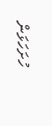ހުށަހަޅަން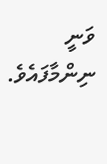ވަނީ ނިންމާފައެވެ.